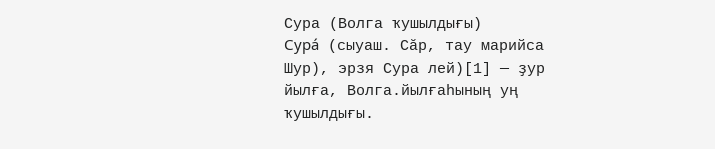Сура (Волга ҡушылдығы)
Сура́ (сыуаш. Сăр, тау марийса Шур), эрзя Сура лей)[1] — ҙур йылға, Волга.йылғаһының уң ҡушылдығы.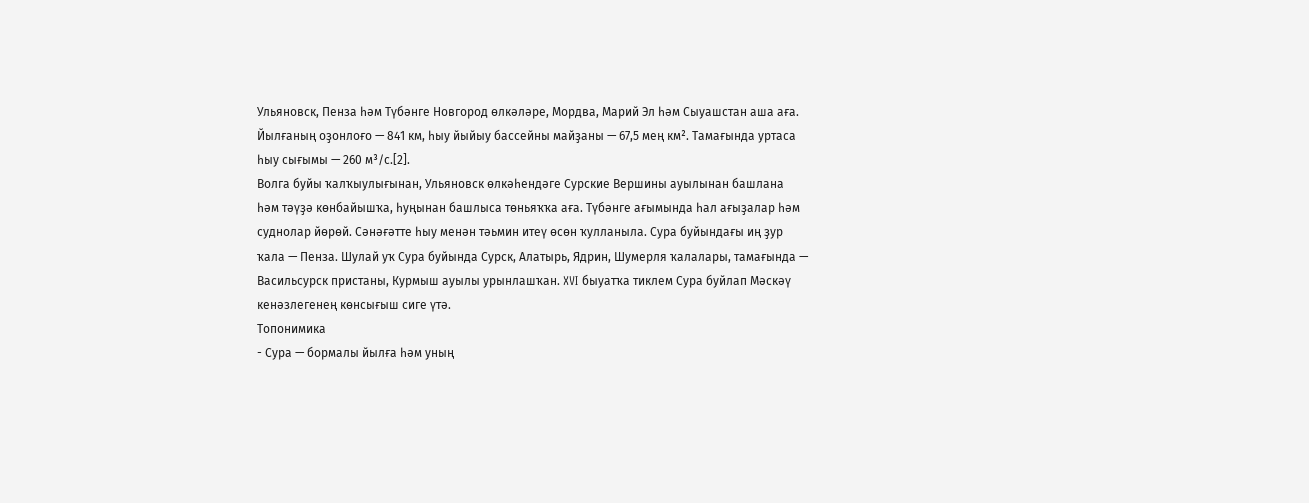Ульяновск, Пенза һәм Түбәнге Новгород өлкәләре, Мордва, Марий Эл һәм Сыуашстан аша аға.
Йылғаның оҙонлоғо — 841 км, һыу йыйыу бассейны майҙаны — 67,5 мең км². Тамағында уртаса һыу сығымы — 260 м³/с.[2].
Волга буйы ҡалҡыулығынан, Ульяновск өлкәһендәге Сурские Вершины ауылынан башлана һәм тәүҙә көнбайышҡа, һуңынан башлыса төньяҡҡа аға. Түбәнге ағымында һал ағыҙалар һәм суднолар йөрөй. Сәнәғәтте һыу менән тәьмин итеү өсөн ҡулланыла. Сура буйындағы иң ҙур ҡала — Пенза. Шулай уҡ Сура буйында Сурск, Алатырь, Ядрин, Шумерля ҡалалары, тамағында — Васильсурск пристаны, Курмыш ауылы урынлашҡан. XVI быуатҡа тиклем Сура буйлап Мәскәү кенәзлегенең көнсығыш сиге үтә.
Топонимика
- Сура — бормалы йылға һәм уның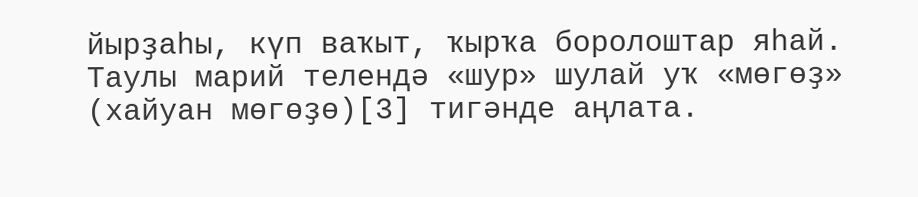йырҙаһы, күп ваҡыт, ҡырҡа боролоштар яһай. Таулы марий телендә «шур» шулай уҡ «мөгөҙ» (хайуан мөгөҙө)[3] тигәнде аңлата.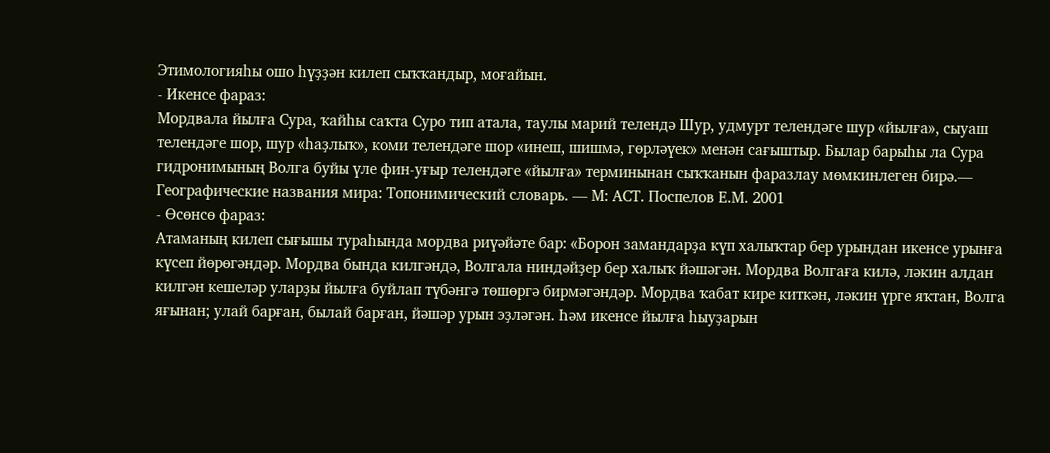Этимологияһы ошо һүҙҙән килеп сыҡҡандыр, моғайын.
- Икенсе фараз:
Мордвала йылға Сура, ҡайһы саҡта Суро тип атала, таулы марий телендә Шур, удмурт телендәге шур «йылға», сыуаш телендәге шор, шур «һаҙлыҡ», коми телендәге шор «инеш, шишмә, гөрләүек» менән сағыштыр. Былар барыһы ла Сура гидронимының Волга буйы үле фин-уғыр телендәге «йылға» терминынан сыҡҡанын фаразлау мөмкинлеген бирә.— Географические названия мира: Топонимический словарь. — М: АСТ. Поспелов Е.М. 2001
- Өсөнсө фараз:
Атаманың килеп сығышы тураһында мордва риүәйәте бар: «Борон замандарҙа күп халыҡтар бер урындан икенсе урынға күсеп йөрөгәндәр. Мордва бында килгәндә, Волгала ниндәйҙер бер халыҡ йәшәгән. Мордва Волгаға килә, ләкин алдан килгән кешеләр уларҙы йылға буйлап түбәнгә төшөргә бирмәгәндәр. Мордва ҡабат кире киткән, ләкин үрге яҡтан, Волга яғынан; улай барған, былай барған, йәшәр урын эҙләгән. Һәм икенсе йылға һыуҙарын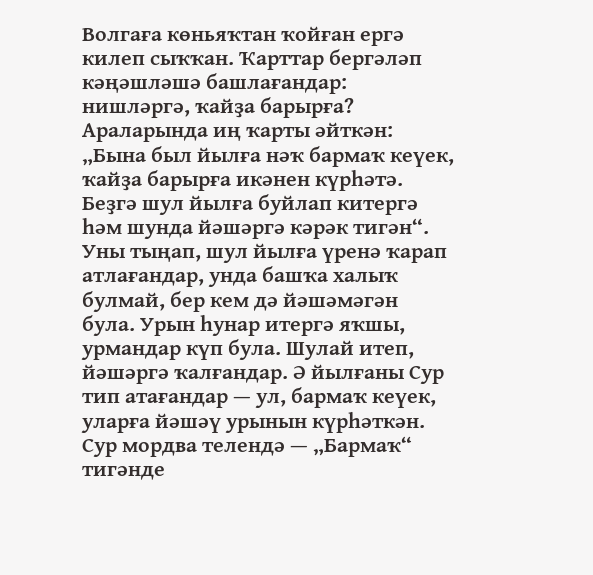Волгаға көньяҡтан ҡойған ергә килеп сыҡҡан. Ҡарттар бергәләп кәңәшләшә башлағандар: нишләргә, ҡайҙа барырға? Араларында иң ҡарты әйткән: „Бына был йылға нәҡ бармаҡ кеүек, ҡайҙа барырға икәнен күрһәтә. Беҙгә шул йылға буйлап китергә һәм шунда йәшәргә кәрәк тигән“. Уны тыңап, шул йылға үренә ҡарап атлағандар, унда башҡа халыҡ булмай, бер кем дә йәшәмәгән була. Урын һунар итергә яҡшы, урмандар күп була. Шулай итеп, йәшәргә ҡалғандар. Ә йылғаны Сур тип атағандар — ул, бармаҡ кеүек, уларға йәшәү урынын күрһәткән. Сур мордва телендә — „Бармаҡ“ тигәнде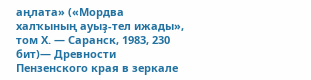аңлата» («Мордва халҡының ауыҙ-тел ижады», том Х. — Саранск, 1983, 230 бит)— Древности Пензенского края в зеркале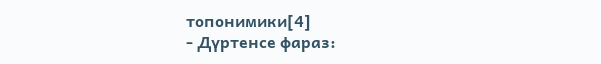топонимики[4]
- Дүртенсе фараз: